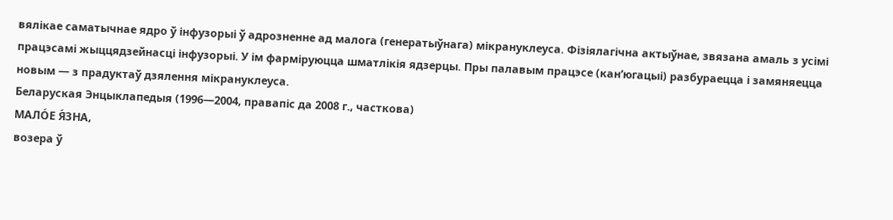вялікае саматычнае ядро ў інфузорыі ў адрозненне ад малога (генератыўнага) мікрануклеуса. Фізіялагічна актыўнае, звязана амаль з усімі працэсамі жыццядзейнасці інфузорыі. У ім фарміруюцца шматлікія ядзерцы. Пры палавым працэсе (кан’югацыі) разбураецца і замяняецца новым — з прадуктаў дзялення мікрануклеуса.
Беларуская Энцыклапедыя (1996—2004, правапіс да 2008 г., часткова)
МАЛО́Е Я́ЗНА,
возера ў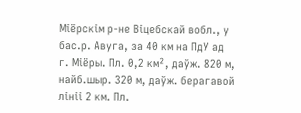Міёрскім р-не Віцебскай вобл., у бас.р. Авуга, за 40 км на ПдУ ад г. Міёры. Пл. 0,2 км², даўж. 820 м, найб.шыр. 320 м, даўж. берагавой лініі 2 км. Пл.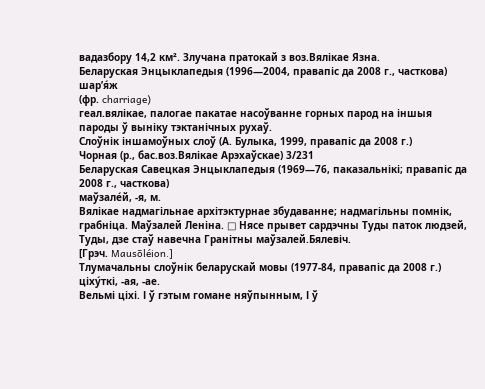вадазбору 14,2 км². Злучана пратокай з воз.Вялікае Язна.
Беларуская Энцыклапедыя (1996—2004, правапіс да 2008 г., часткова)
шар’я́ж
(фр. charriage)
геал.вялікае, палогае пакатае насоўванне горных парод на іншыя пароды ў выніку тэктанічных рухаў.
Слоўнік іншамоўных слоў (А. Булыка, 1999, правапіс да 2008 г.)
Чорная (р., бас.воз.Вялікае Арэхаўскае) 3/231
Беларуская Савецкая Энцыклапедыя (1969—76, паказальнікі; правапіс да 2008 г., часткова)
маўзале́й, ‑я, м.
Вялікае надмагільнае архітэктурнае збудаванне; надмагільны помнік, грабніца. Маўзалей Леніна. □ Нясе прывет сардэчны Туды паток людзей, Туды, дзе стаў навечна Гранітны маўзалей.Бялевіч.
[Грэч. Mausōléion.]
Тлумачальны слоўнік беларускай мовы (1977-84, правапіс да 2008 г.)
ціху́ткі, ‑ая, ‑ае.
Вельмі ціхі. І ў гэтым гомане няўпынным, І ў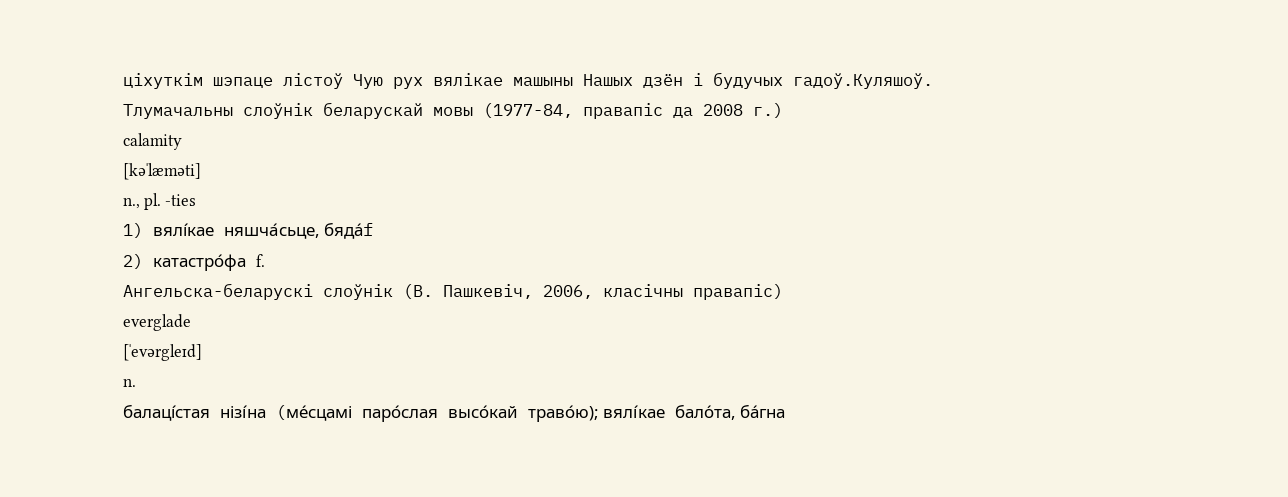ціхуткім шэпаце лістоў Чую рух вялікае машыны Нашых дзён і будучых гадоў.Куляшоў.
Тлумачальны слоўнік беларускай мовы (1977-84, правапіс да 2008 г.)
calamity
[kəˈlæməti]
n., pl. -ties
1) вялі́кае няшча́сьце, бяда́f
2) катастро́фа f.
Ангельска-беларускі слоўнік (В. Пашкевіч, 2006, класічны правапіс)
everglade
[ˈevərgleɪd]
n.
балаці́стая нізі́на (ме́сцамі паро́слая высо́кай траво́ю); вялі́кае бало́та, ба́гна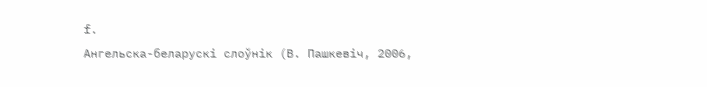f.
Ангельска-беларускі слоўнік (В. Пашкевіч, 2006,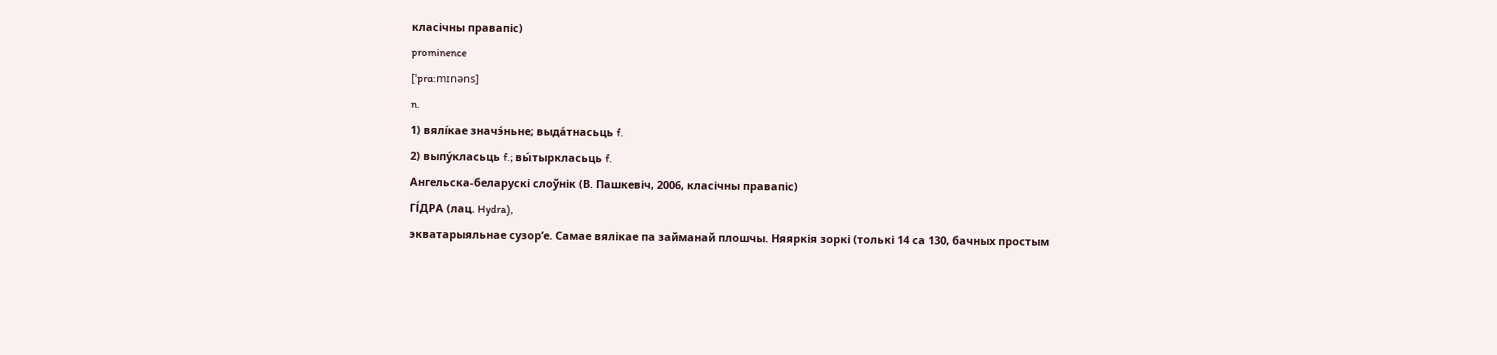класічны правапіс)
prominence
[ˈprɑ:mɪnəns]
n.
1) вялі́кае значэ́ньне; выда́тнасьць f.
2) выпу́класьць f.; вы́тыркласьць f.
Ангельска-беларускі слоўнік (В. Пашкевіч, 2006, класічны правапіс)
ГІ́ДРА (лац. Hydra),
экватарыяльнае сузор’е. Самае вялікае па займанай плошчы. Няяркія зоркі (толькі 14 са 130, бачных простым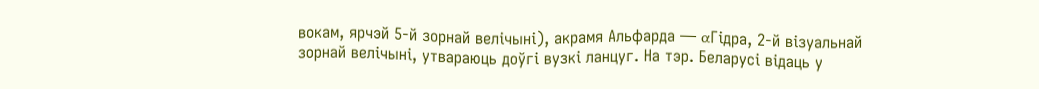вокам, ярчэй 5-й зорнай велічыні), акрамя Альфарда — αГідра, 2-й візуальнай зорнай велічыні, утвараюць доўгі вузкі ланцуг. На тэр. Беларусі відаць у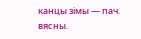канцы зімы — пач. вясны.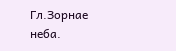Гл.Зорнае неба.